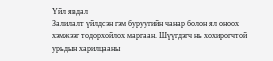Үйл явдал
Залилалт үйлдсэн гэм буруугийн чанар болон ял оноох хэмжээг тодорхойлох маргаан. Шүүгдэгч нь хохирогчтой урьдын харилцааны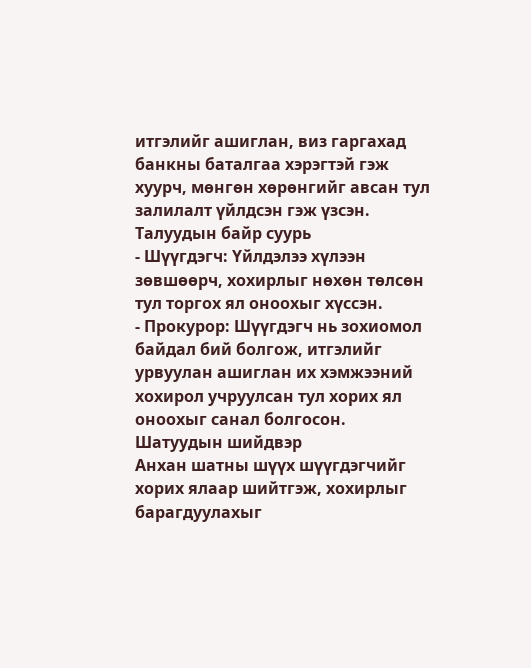итгэлийг ашиглан, виз гаргахад банкны баталгаа хэрэгтэй гэж хуурч, мөнгөн хөрөнгийг авсан тул залилалт үйлдсэн гэж үзсэн.
Талуудын байр суурь
- Шүүгдэгч: Үйлдэлээ хүлээн зөвшөөрч, хохирлыг нөхөн төлсөн тул торгох ял оноохыг хүссэн.
- Прокурор: Шүүгдэгч нь зохиомол байдал бий болгож, итгэлийг урвуулан ашиглан их хэмжээний хохирол учруулсан тул хорих ял оноохыг санал болгосон.
Шатуудын шийдвэр
Анхан шатны шүүх шүүгдэгчийг хорих ялаар шийтгэж, хохирлыг барагдуулахыг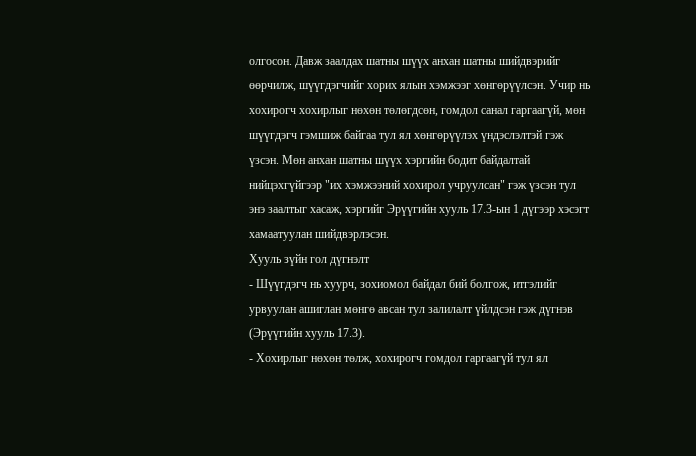олгосон. Давж заалдах шатны шүүх анхан шатны шийдвэрийг өөрчилж, шүүгдэгчийг хорих ялын хэмжээг хөнгөрүүлсэн. Учир нь хохирогч хохирлыг нөхөн төлөгдсөн, гомдол санал гаргаагүй, мөн шүүгдэгч гэмшиж байгаа тул ял хөнгөрүүлэх үндэслэлтэй гэж үзсэн. Мөн анхан шатны шүүх хэргийн бодит байдалтай нийцэхгүйгээр "их хэмжээний хохирол учруулсан" гэж үзсэн тул энэ заалтыг хасаж, хэргийг Эрүүгийн хууль 17.3-ын 1 дүгээр хэсэгт хамаатуулан шийдвэрлэсэн.
Хууль зүйн гол дүгнэлт
- Шүүгдэгч нь хуурч, зохиомол байдал бий болгож, итгэлийг урвуулан ашиглан мөнгө авсан тул залилалт үйлдсэн гэж дүгнэв (Эрүүгийн хууль 17.3).
- Хохирлыг нөхөн төлж, хохирогч гомдол гаргаагүй тул ял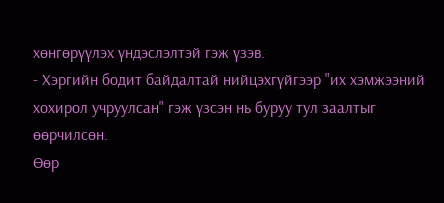хөнгөрүүлэх үндэслэлтэй гэж үзэв.
- Хэргийн бодит байдалтай нийцэхгүйгээр "их хэмжээний хохирол учруулсан" гэж үзсэн нь буруу тул заалтыг өөрчилсөн.
Өөр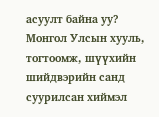асуулт байна уу?
Монгол Улсын хууль, тогтоомж, шүүхийн шийдвэрийн санд суурилсан хиймэл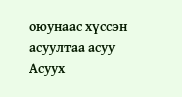оюунаас хүссэн асуултаа асуу
Асуух